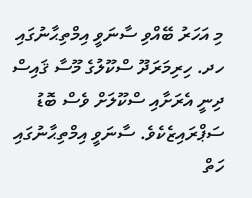މި އަހަރު ބޭއްވި ސާނަވީ އިމްތިޙާނުގައި ހދ. ހިރިމަރަދޫ ސްކޫލުގެ މޫސާ ޤައިސް ދިނީ އެރަށާއި ސްކޫލަށް ވެސް ބޮޑު ސަޕްރައިޒެކެވެ. ސާނަވީ އިމްތިޙާނުގައި ހަތް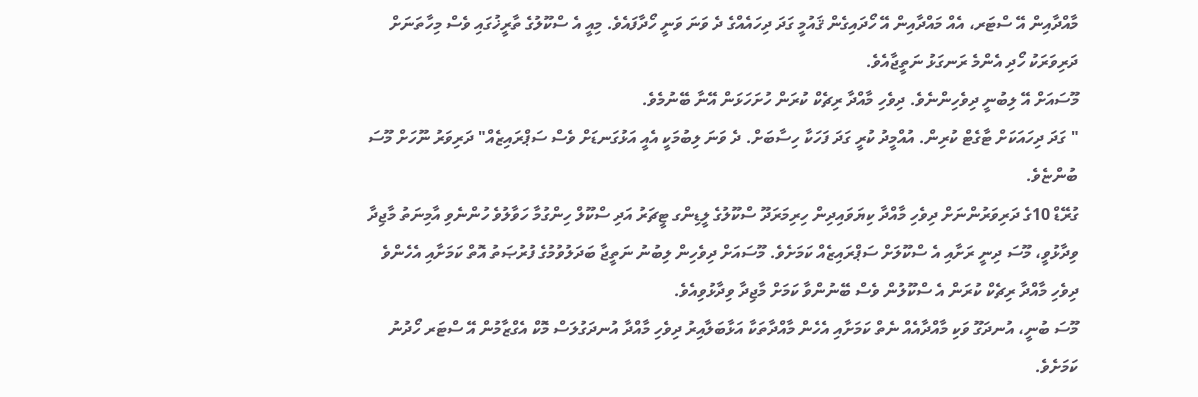މާއްދާއިން އޭ ސްޓަރ، އެއް މައްދާއިން އޭ ހޯދައިގެން ޤައުމީ ގަދަ ދިހައެއްގެ ދެ ވަނަ ވަނީ ހޯދާފައެވެ. މިއީ އެ ސްކޫލުގެ ތާރީޚުގައި ވެސް މިހާތަނަށް ދަރިވަރަކު ހޯދި އެންމެ ރަނގަޅު ނަތީޖާއެވެ.
މޫސައަށް އޭ ލިބުނީ ދިވެހިންނެވެ. ދިވެހި މާއްދާ ރިޗެކް ކުރަން ހުށަހަޅަން އޭނާ ބޭނުމެވެ.
" ގަދަ ދިހައަކަށް ޓާގެޓް ކުރިން. އުއްމީދު ކުރީ ގަދަ ފަހަކާ ހިސާބަށް. ދެ ވަނަ ލިބުމަކީ އެއީ އަޅުގަނޑަށް ވެސް ސަޕްރައިޒެއް" ދަރިވަރު ނޫހަށް މޫސަ ބުންޏެވެ.
ގުރޭޑް 10ގެ ދަރިވަރުންނަށް ދިވެހި މާއްދާ ކިޔަވައިދިން ހިރިމަރަދޫ ސްކޫލުގެ ލީޑިންގ ޓީޗަރު އަދި ސްކޫލް ހިންގުމާ ހަވާލުވެ ހުންނެވި އާމިނަތު މާޖިދާ ވިދާޅުވީ، މޫސަ ދިނީ ރަށާއި އެ ސްކޫލަށް ސަޕްރައިޒެއް ކަމަށެވެ. މޫސައަށް ދިވެހިން ލިބުނު ނަތީޖާ ބަދަލުވުމުގެ ފުރުޞަތު އޮތް ކަމަށާއި އެހެންވެ ދިވެހި މާއްދާ ރިޗެކް ކުރަން އެ ސްކޫލުން ވެސް ބޭނުންވާ ކަމަށް މާޖިދާ ވިދާޅުވިއެވެ.
މޫސަ ބުނީ، އުނދަގޫ ވަކި މާއްދާއެއް ނެތް ކަމަށާއި އެހެން މާއްދާތަކާ އަޅާބަލާއިރު ދިވެހި މާއްދާ އުނދަގުލަސް މޮކް އެގްޒާމުން އޭ ސްޓަރ ހޯދުނު ކަމަށެވެ.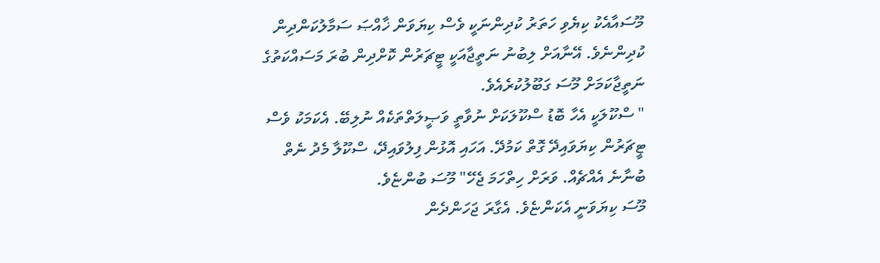މޫސައާއެކު ކިޔެވި ހަތަރު ކުދިންނަކީ ވެސް ކިޔަވަން ޚާއްޞަ ސަމާލުކަންދިން ކުދިންނެވެ. އޭނާއަށް ލިބުނު ނަތީޖާއަކީ ޓީޗަރުން ކޮށްދިން ބުރަ މަސައްކަތުގެ ނަތީޖާކަމަށް މޫސަ ގަބޫލުކުރެއެވެ.
" ސްކޫލަކީ އެހާ ބޮޑު ސްކޫލަކަށް ނުވާތީ ވަޞީލަތްތަކެއް ނުލިބޭ. އެކަމަކު ވެސް ޓީޗަރުން ކިޔަވައިދޭ ގޮތް ކަމުދޭ. އަހައި އޮޅުން ފިލުވައިދޭ، ސްކޫލާ މެދު ނެތް ބުނާނެ އެއްޗެއް. ވަރަށް ހިތްހަމަ ޖެހޭ" މޫސަ ބުންޏެވެ.
މޫސަ ކިޔަވަނީ އެކަންޏެވެ. އެގާރަ ޖަހަންދެން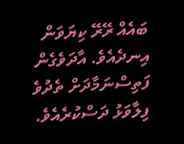ބައެއް ރޭރޭ ކިޔަވަން އިނދެއެވެ. އާދަވެގެން ފަތިސްނަމާދަށް ތެދުވެ ފިލާވަޅު ދަސްކުރެއެވެ.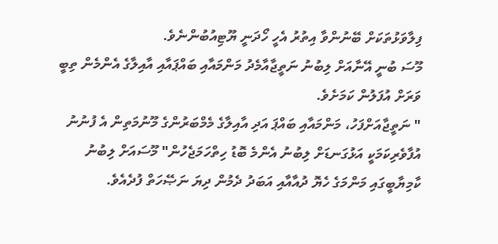ފިލާވަޅުތަކަށް ބޭނުންވާ އިތުރު އެހީ ހޯދަނީ ޔޫޓިއުބުންނެވެ.
މޫސަ ބުނީ އޭނާއަށް ލިބުނު ނަތީޖާއާމެދު މަންމައާއި ބައްޕައާއި އާއިލާގެ އެންމެން ތިބީ ވަރަށް އުފަލުން ކަމަށެވެ.
" ނަތީޖާއަށްފަހު، މަންމައާއި ބައްޕަ އަދި އާއިލާގެ މެމްބަރުންގެ މޫނުމަތިން އެ ފުނުނު އުފާވެރިކަމަކީ އަޅުގަނޑަށް ލިބުނު އެންމެ ބޮޑު ހިތްހަމަޖެހުން" މޫސައަށް ލިބުނު ކާމިޔާބީގައި މަންމަގެ ހެޔޮ ދުއާއާއި އަބަދު ދެމުން ދިޔަ ނަޞޭހަތް ފުދެއެވެ.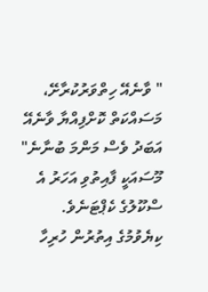" ވާނެއޭ ހިތްވަރުކުރާށޭ، މަސައްކަތް ކޮށްފިއްޔާ ވާނެއޭ އަބަދު ވެސް މަންމަ ބުނާނެ"
މޫސައަކީ ފާއިތުވި އަހަރު އެ ސްކޫލުގެ ކެޕްޓަނެވެ. ކިޔެވުމުގެ އިތުރުން ހުރިހާ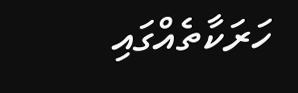ހަރަކާތެއްގައި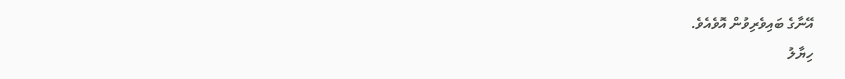އޭނާގެ ބައިވެރިވުން އޮވެއެވެ.
ހިޔާލު